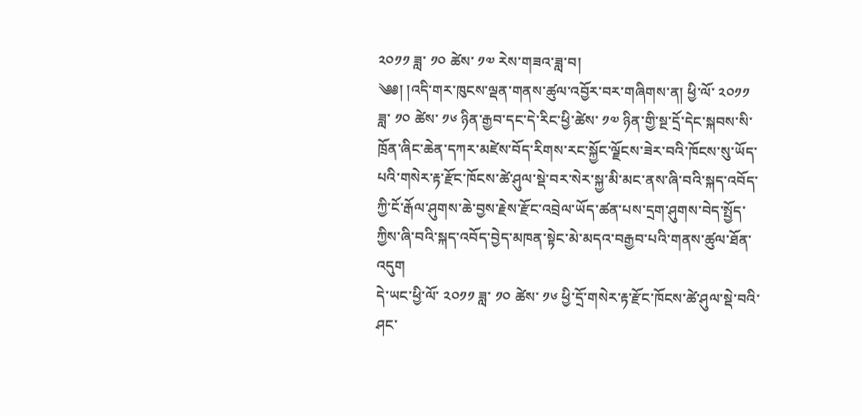༢༠༡༡ ཟླ་ ༡༠ ཚེས་ ༡༧ རེས་གཟའ་ཟླ་བ།
༄༅། །འདི་གར་ཁུངས་ལྡན་གནས་ཚུལ་འབྱོར་བར་གཞིགས་ན། ཕྱི་ལོ་ ༢༠༡༡ ཟླ་ ༡༠ ཚེས་ ༡༦ ཉིན་རྒྱབ་དང་དེ་རིང་ཕྱི་ཚེས་ ༡༧ ཉིན་གྱི་སྔ་དྲོ་དེང་སྐབས་སི་ཁྲོན་ཞིང་ཆེན་དཀར་མཛེས་བོད་རིགས་རང་སྐྱོང་ལྗོངས་ཟེར་བའི་ཁོངས་སུ་ཡོད་པའི་གསེར་རྟ་རྫོང་ཁོངས་ཚེ་ཤུལ་སྡེ་བར་སེར་སྐྱ་མི་མང་ནས་ཞི་བའི་སྐད་འབོད་ཀྱི་ངོ་རྒོལ་ཤུགས་ཆེ་བྱས་རྗེས་རྫོང་འབྲེལ་ཡོད་ཚན་པས་དྲག་ཤུགས་བེད་སྤྱོད་ཀྱིས་ཞི་བའི་སྐད་འབོད་བྱེད་མཁན་སྟེང་མེ་མདའ་བརྒྱབ་པའི་གནས་ཚུལ་ཐོན་འདུག
དེ་ཡང་ཕྱི་ལོ་ ༢༠༡༡ ཟླ་ ༡༠ ཚེས་ ༡༦ ཕྱི་དྲོ་གསེར་རྟ་རྫོང་ཁོངས་ཚེ་ཤུལ་སྡེ་བའི་ཤང་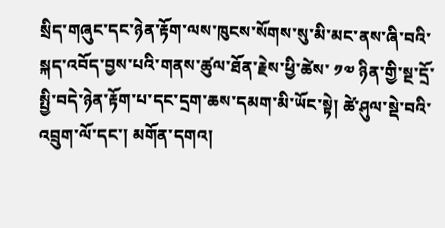སྲིད་གཞུང་དང་ཉེན་རྟོག་ལས་ཁུངས་སོགས་སུ་མི་མང་ནས་ཞི་བའི་སྐད་འབོད་བྱས་པའི་གནས་ཚུལ་ཐོན་རྗེས་ཕྱི་ཚེས་ ༡༧ ཉིན་གྱི་སྔ་དྲོ་སྤྱི་བདེ་ཉེན་རྟོག་པ་དང་དྲག་ཆས་དམག་མི་ཡོང་སྟེ། ཚེ་ཤུལ་སྡེ་བའི་འབྲུག་ལོ་དང་། མགོན་དགའ།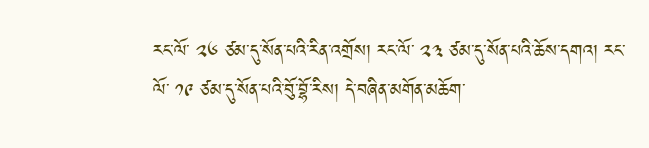རང་ལོ་ ༢༦ ཙམ་དུ་སོན་པའི་རིན་འགྲོས། རང་ལོ་ ༢༣ ཙམ་དུ་སོན་པའི་ཆོས་དགའ། རང་ལོ་ ༡༩ ཙམ་དུ་སོན་པའི་བོུ་བྷོ་རིས། དེ་བཞིན་མགོན་མཆོག་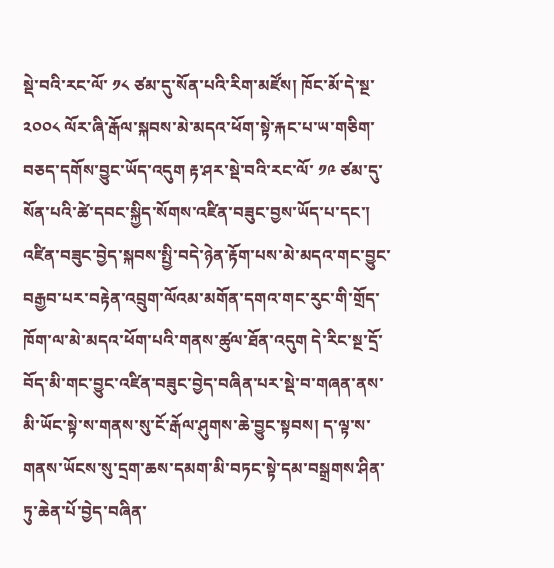སྡེ་བའི་རང་ལོ་ ༡༨ ཙམ་དུ་སོན་པའི་རིག་མཛོས། ཁོང་མོ་དེ་སྔ་ ༢༠༠༨ ལོར་ཞི་རྒོལ་སྐབས་མེ་མདའ་ཕོག་སྟེ་རྐང་པ་ཡ་གཅིག་བཅད་དགོས་བྱུང་ཡོད་འདུག རྟ་ཤར་སྡེ་བའི་རང་ལོ་ ༡༩ ཙམ་དུ་སོན་པའི་ཚེ་དབང་སྐྱིད་སོགས་འཛིན་བཟུང་བྱས་ཡོད་པ་དང་། འཛིན་བཟུང་བྱེད་སྐབས་སྤྱི་བདེ་ཉེན་རྟོག་པས་མེ་མདའ་གང་བྱུང་བརྒྱབ་པར་བརྟེན་འབྲུག་ལོའམ་མགོན་དགའ་གང་རུང་གི་གྲོད་ཁོག་ལ་མེ་མདའ་ཕོག་པའི་གནས་ཚུལ་ཐོན་འདུག དེ་རིང་སྔ་དྲོ་བོད་མི་གང་བྱུང་འཛིན་བཟུང་བྱེད་བཞིན་པར་སྡེ་བ་གཞན་ནས་མི་ཡོང་སྟེ་ས་གནས་སུ་ངོ་རྒོལ་ཤུགས་ཆེ་བྱུང་སྟབས། ད་ལྟ་ས་གནས་ཡོངས་སུ་དྲག་ཆས་དམག་མི་བཏང་སྟེ་དམ་བསྒྲགས་ཤིན་ཏུ་ཆེན་པོ་བྱེད་བཞིན་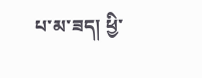པ་མ་ཟད། ཕྱི་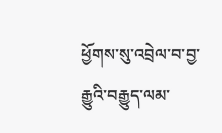ཕྱོགས་སུ་འབྲེལ་བ་བྱ་རྒྱུའི་བརྒྱུད་ལམ་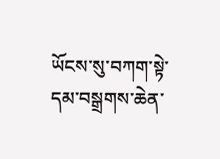ཡོངས་སུ་བཀག་སྟེ་དམ་བསྒྲགས་ཆེན་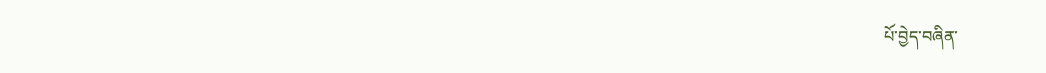པོ་བྱེད་བཞིན་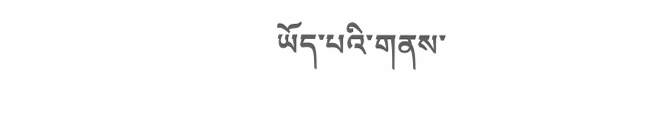ཡོད་པའི་གནས་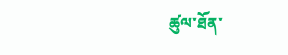ཚུལ་ཐོན་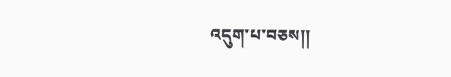འདུག་པ་བཅས།།